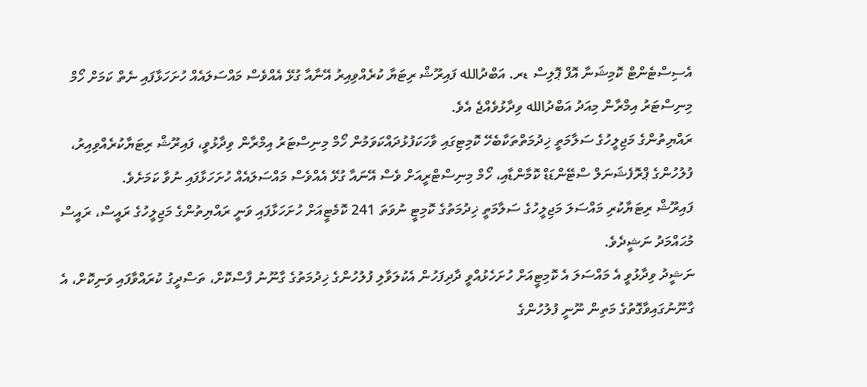އެސިސްޓެންޓް ކޮމިޝަނާ އޮފް ޕޮލިސް ޑރ. އަބްދުالله ފައިރޫޝް ރިޓަޔާ ކުރެއްވިއިރު އޭނާއާ ގުޅޭ އެއްވެސް މައްސަލައެއް ހުށަހަޅާފައި ނެތް ކަމަށް ހޯމް މިނިސްޓަރު އިމްރާން މިއަދު އަބްދުالله ވިދާޅުވެއްޖެ އެވެ.
ރައްޔިތުންގެ މަޖިލީހުގެ ސަލާމަތީ ޚިދުމަތްތަކާބެހޭ ކޮމިޓިގައި ވާހަކަފުޅުދައްކަވަމުން ހޯމް މިނިސްޓަރު އިމްރާން ވިދާޅުވީ، ފައިރޫޝް ރިޓަޔާކުރެއްވިއިރު، ފުލުހުންގެ ޕްރޮފެޝަނަލް ސްޓޭންޑަޑް ކޮމާންޑާއި، ހޯމް މިނިސްޓްރީއަށް ވެސް އޭނައާ ގުޅޭ އެއްވެސް މައްސަލައެއް ހުށަހަޅާފައި ނުވާ ކަމަށެވެ.
ފައިރޫޝް ރިޓަޔާކުރި މައްސަލަ މަޖިލީހުގެ ސަލާމަތީ ޚިދުމަތުގެ ކޮމިޓީ ނުވަތަ 241 ކޮމެޓީއަށް ހުށަހަޅާފައި ވަނީ ރައްޔިތުންގެ މަޖިލީހުގެ ރައީސް، ރައީސް މުޙައްމަދު ނަޝީދެވެ.
ނަޝީދު ވިދާޅުވީ އެ މައްސަލަ އެ ކޮމިޓީއަށް ހުށަހެޅުއްވީ ދާދިފަހުން އެކުލަވާލި ފުލުހުންގެ ޚިދުމަތުގެ ގާނޫނު ފާސްކޮށް، ތަސްދީގު ކުރައްވާފައި ވަނިކޮށް، އެ ގާނޫނުގައިވާގޮތުގެ މަތިން ނޫނީ ފުލުހުންގެ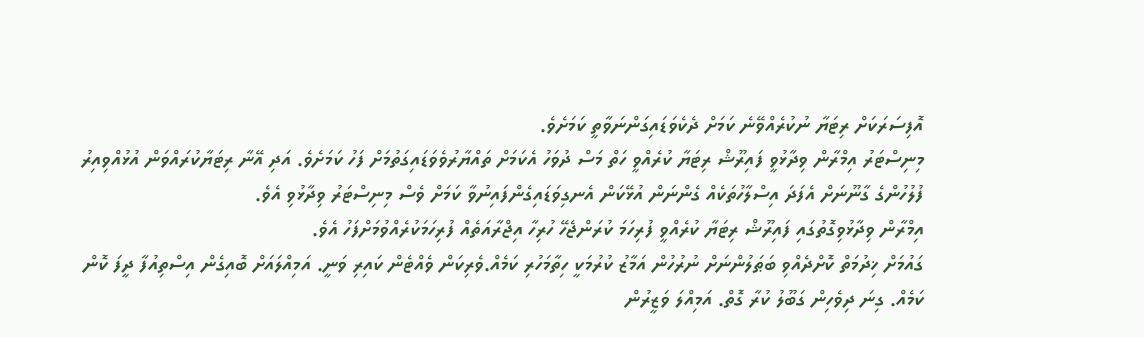އޮފިސަރަކަށް ރިޓަޔާ ނުކުރެއްވޭނެ ކަމަށް ދެކެވަޑައިގަންނަވާތީ ކަމަށެވެ.
މިނިސްޓަރު އިމްރާން ވިދާޅުވީ ފައިރޫޝް ރިޓަޔާ ކުރެއްވީ ހަތް މަސް ދުވަހު އެކަމަށް ތައްޔާރުވެވަޑައިގަތުމަށް ފަހު ކަމަށެވެ. އަދި އޭނާ ރިޓަޔާކުރައްވަން އުޅުއްވިއިރު ފުލުހުންގެ ގާނޫނަށް އެފަދަ އިސްލާހުތަކެއް ގެންނަން އުޅޭކަން އެނގިވަޑައިގެންފައިނުވާ ކަމަށް ވެސް މިނިސްޓަރު ވިދާޅުވި އެވެ.
އިމްރާން ވިދާޅުވިގޮތުގައި ފައިރޫޝް ރިޓަޔާ ކުރެއްވީ ފުރިހަމަ ކުރަންޖެހޭ ހުރިހާ އިޖްރާއަތެއް ފުރިހަމަކުރެއްވުމަށްފަހު އެވެ.
ގައުމަށް ޚިދުމަތް ކޮށްދެއްވި ބަޠަލުންނަށް ނުރުހުން އަމާޒު ކުރުމަކީ ހިތާމަހުރި ކަމެއް.ވެރިކަން ވެއްޓެން ކައިރި ވަނީ. އަމިއްލައަށް ބޮއިގެން އިސްތިއުފާ ދީފަ ކޮން ކަމެއް. ގިނަ ދިވެހިން ގަބޫލު ކުރާ ގޮތް. އަމިއްލަ ވަޒީރުން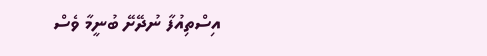އިސްތިއުފާ ނުދޭށޭ ބުނީމާ ވެސް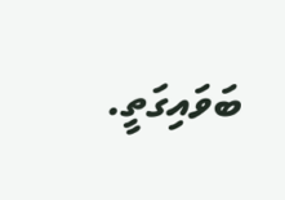ބަވައިގަތީ.